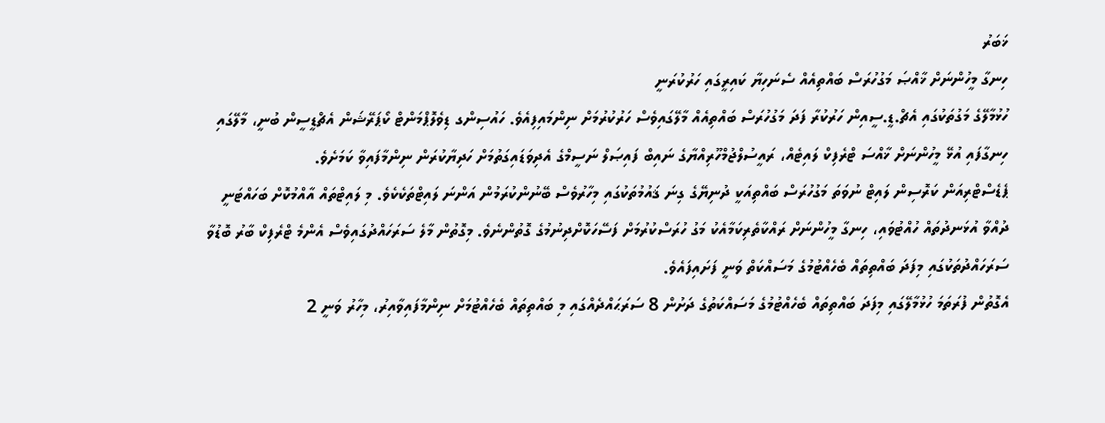ޚަބަރު
ހިނގާ މީހުންނަށް ޚާއްޞަ މަގުހުރަސް ބައްތިއެއް ސެނަހިޔާ ކައިރީގައި ހަރުކުރަނީ
ހުޅުމާލޭގެ މަގުތަކުގައި އެޗް.ޑީ.ސީއިން ހަރުކުރާ ފަދަ މަގުހުރަސް ބައްތިއެއް މާލޭގައިވެސް ހަރުކުރުމަށް ނިންމައިފިއެވެ. ހައުސިންގ ޑިވެލޮޕްމަންޓް ކޯޕަރޭޝަން އެޗްޑީސީން ބުނީ، މާލޭގައި ހިނގާފައި އުޅޭ މީހުންނަށް ޚާއްސަ ޓްރެފިކް ލައިޓެއް، ރައީސުލްޖުމްހޫރިއްޔާގެ ނައިބް ފައިޞަލް ނަސީމްގެ އެދިވަޑައިގަތުމަށް ހަދިޔާކުރަން ނިންމާފައިވާ ކަމަށެވެ.
ޕެޑެސްޓްރިއަން ކަރޮސިން ލައިޓް ނުވަތަ މަގުހުރަސް ބައްތިއަކީ ދުނިޔޭގެ ގިނަ ޤައުމުތަކުގައި މިހާރުވެސް ބޭނުންކުރަމުން އަންނަ ލައިޓްތަކެކެވެ. މި ލައިޓްތައް އާއްމުކޮށް ބަހައްޓަނީ ދުއްވާ އުޅަނދުތައް ހުއްޓުވައި، ހިނގާ މީހުންނަށް ރައްކާތެރިކަމާއެކު މަގު ހުރަސްކުރުމަށް ފަސޭހަކޮށްދިނުމުގެ ގޮތުންނެވެ. މިގޮތުން މާލެ ސަރަހައްދުގައިވެސް އެންމެ ޓްރެފިކް ބާރު ބޮޑުވާ ސަރަހައްދުތަކުގައި މިފަދަ ބައްތިތައް ބެހެއްޓުމުގެ މަސައްކަތް ވަނީ ފަށައިފައެވެ.
އެގޮތުން ފުރަތަމަ ހުޅުމާލޭގައި މިފަދަ ބައްތިތައް ބެހެއްޓުމުގެ މަސައްކަތުގެ ދަށުން 8 ސަރަޙައްދެއްގައި މި ބައްތިތައް ބެހެއްޓުމަށް ނިންމާފައިވާއިރު، މިހާރު ވަނީ 2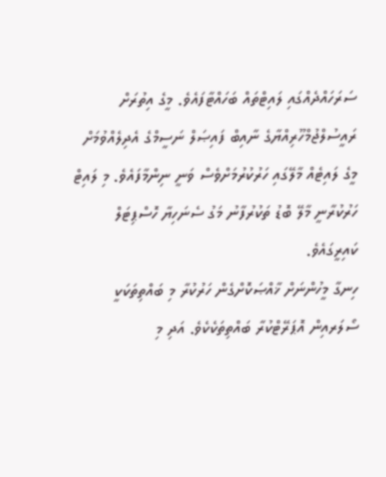ސަރަހައްދެއްގައި ލައިޓްތައް ބަހައްޓާފައެވެ. މީގެ އިތުރަށް ރައީސުލްޖުމްހޫރިއްޔާގެ ނާއިބް ފައިޞަލް ނަސީމްގެ އެދިލެއްވުމަށް މީގެ ލައިޓެއް މާލޭގައި ހަރުކުރުމަށްވެސް ވަނީ ނިންމާފައެވެ. މި ލައިޓް ހަރުކުރާނީ މާލޭ ބޮޑު ތަކުރުފާނު މަގު ސެނަހިޔާ ހޮސްޕިޓަލް ކައިރީގައެވެ.
ހިނގާ މީހުންނަށް ޚާއްޞަކޮށްގެން ހަރުކުރާ މި ބައްތިތަކަކީ ސޯލަރއިން އޮޕަރޭޓްކުރާ ބައްތިތަކެކެވެ. އަދި މި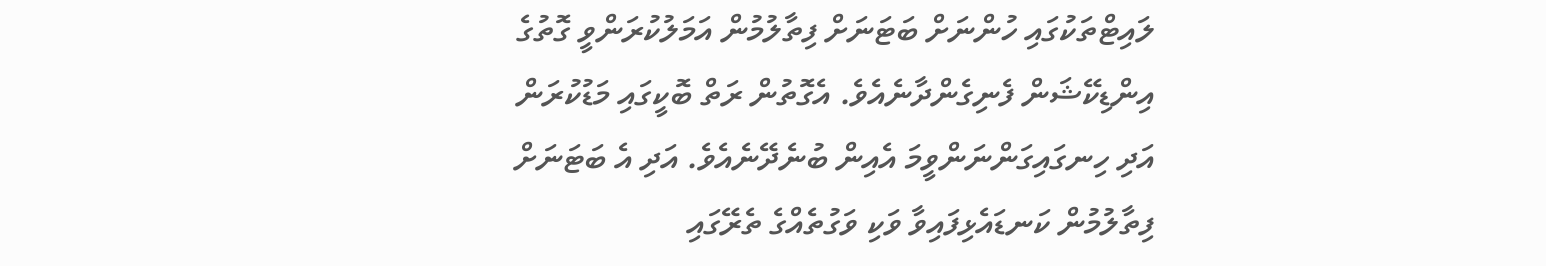ލައިޓްތަކުގައި ހުންނަށް ބަޓަނަށް ފިތާލުމުން އަމަލުކުރަންވީ ގޮތުގެ އިންޑިކޭޝަން ފެނިގެންދާނެއެވެ. އެގޮތުން ރަތް ބޮކީގައި މަޑުކުރަން އަދި ހިނގައިގަންނަންވީމަ އެއިން ބުނެދޭނެއެވެ. އަދި އެ ބަޓަނަށް ފިތާލުމުން ކަނޑައެޅިފައިވާ ވަކި ވަގުތެއްގެ ތެރޭގައި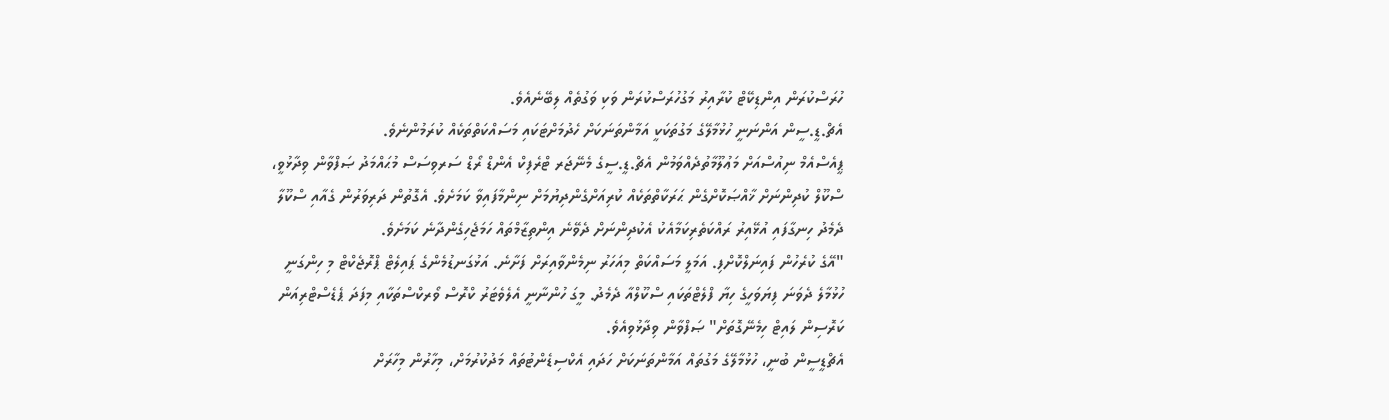ހުރަސްކުރަން އިންޑިކޭޓް ކުރާއިރު މަގުހުރަސްކުރަން ވަކި ވަގުތެއް ލިބޭނެއެވެ.
އެޗް.ޑީ.ސީން އަންނަނީ ހުޅުމާލޭގެ މަގުތަކަކީ އަމާންތަނަކަށް ހެދުމަށްޓަކައި މަސައްކަތްތަކެއް ކުރަމުންނެވެ.
ޕީއެސްއެމް ނިއުސްއަށް މަޢުލޫމާތުދެއްވަމުން އެޗް.ޑީ.ސީގެ މެނޭޖަރ ޓްރެފިކް އެންޑް ރޯޑް ސަރވިސަސް މުޙައްމަދު ޞަފްވާން ވިދާޅުވީ، ސްކޫލް ކުދިންނަށް ޚާއްޞަކޮށްގެން ޙަރަކާތްތަކެއް ކުރިއަށްގެންދިޔުމަށް ނިންމާފައިވާ ކަމަށެވެ. އެގޮތުން ދަރިވަރުން ގެއާއި ސްކޫލާ ދެމެދު ހިނގާފައި އުޅޭއިރު ރައްކަތެރިކަމާއެކު އެކުދިންނަށް ދެވޭނެ އިންތިޒާމްތައް ހަމަޖެހިގެންދާނެ ކަމަށެވެ.
"އޭގެ ކުރެހުން ފައިނަލްކޮށްފި. އަމަލީ މަސައްކަތް މިއަހަރު ނިމެންވާއިރަށް ފަށާނެ. އަޅުގަނޑުމެންގެ ޕައިލެޓް ޕްރޮޖެކްޓް މި ހިންގަނީ ހުޅުމާލެ ދެވަނަ ފިޔަވަހީގެ ހިޔާ ފްލެޓްތަކައި ސްކޫލްއާ ދެމެދު. މީގަ ހުންނާނީ އެލެވެޓަރު ކްރޮސް ވޯރކްސްތަކާއި މިފަދަ ޕެޑެސްޓްރިއަން ކަރޮސިން ލައިޓް ހިމެނޭގޮތަށް" ޞަފްވާން ވިދާޅުވިއެވެ.
އެޗްޑީސީން ބުނީ، ހުޅުމާލޭގެ މަގުތައް އަމާންތަނަކަށް ހަދައި އެކްސިޑެންޓުތައް މަދުކުރުމަށް، މިހާރުން މިހާރަށް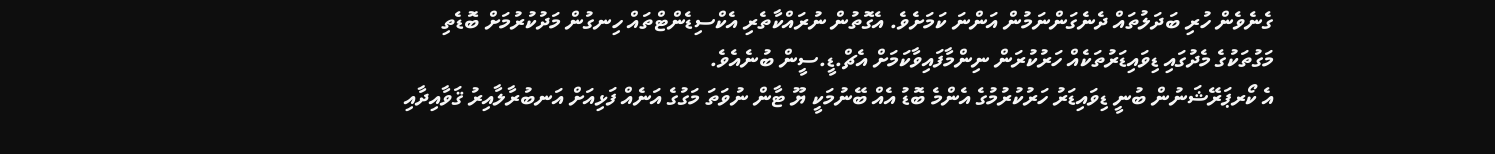ގެނެވެން ހުރި ބަދަލުތައް ދެނެގަންނަމުން އަންނަ ކަމަށެވެ. އެގޮތުން ނުރައްކާތެރި އެކްސިޑެންޓްތައް ހިނގުން މަދުކުރުމަށް ބޮޑެތި މަގުތަކުގެ މެދުގައި ޑިވައިޑަރުތަކެއް ހަރުކުރަން ނިންމާފައިވާކަމަށް އެޗް.ޑީ.ސީން ބުނެއެވެ.
އެ ކޯރޕަރޭޝަނުން ބުނީ ޑިވައިޑަރު ހަރުކުރުމުގެ އެންމެ ބޮޑު އެއް ބޭނުމަކީ ޔޫ ޓާން ނުވަތަ މަގުގެ އަނެއް ފަޅިއަށް އަނބުރާލާއިރު ޤަވާއިދާއި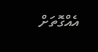އެއްގޮތަށް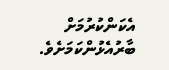އެކަންކުރުމަށް ބާރުއެޅުންކަމަށެވެ.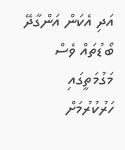އަދި އެކަން އަންގާދޭ ބޯޑުތައް ވެސް މަގުމަތީގައި ހަރުކުރުމަށް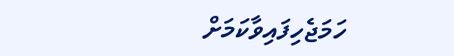ހަމަޖެހިފައިވާކަމަށް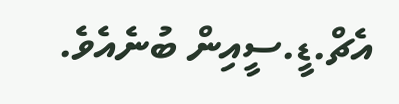އެޗް.ޑީ.ސީއިން ބުނެއެވެ.